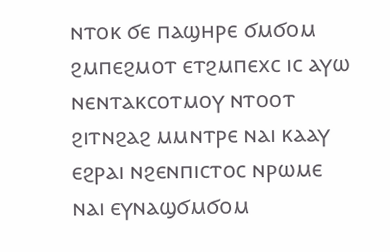ⲛⲧⲟⲕ ϭⲉ ⲡⲁϣⲏⲣⲉ ϭⲙϭⲟⲙ ϩⲙⲡⲉϩⲙⲟⲧ ⲉⲧϩⲙⲡⲉⲭⲥ ⲓⲥ ⲁⲩⲱ ⲛⲉⲛⲧⲁⲕⲥⲟⲧⲙⲟⲩ ⲛⲧⲟⲟⲧ ϩⲓⲧⲛϩⲁϩ ⲙⲙⲛⲧⲣⲉ ⲛⲁⲓ ⲕⲁⲁⲩ ⲉϩⲣⲁⲓ ⲛϩⲉⲛⲡⲓⲥⲧⲟⲥ ⲛⲣⲱⲙⲉ ⲛⲁⲓ ⲉⲩⲛⲁϣϭⲙϭⲟⲙ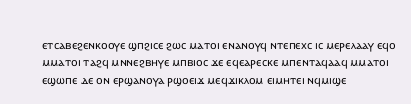ⲉⲧⲥⲁⲃⲉϩⲉⲛⲕⲟⲟⲩⲉ ϣⲡϩⲓⲥⲉ ϩⲱⲥ ⲙⲁⲧⲟⲓ ⲉⲛⲁⲛⲟⲩϥ ⲛⲧⲉⲡⲉⲭⲥ ⲓⲥ ⲙⲉⲣⲉⲗⲁⲁⲩ ⲉϥⲟ ⲙⲙⲁⲧⲟⲓ ⲧⲁϩϥ ⲙⲛⲛⲉϩⲃⲏⲩⲉ ⲙⲡⲃⲓⲟⲥ ϫⲉ ⲉϥⲉⲁⲣⲉⲥⲕⲉ ⲙⲡⲉⲛⲧⲁϥⲁⲁϥ ⲙⲙⲁⲧⲟⲓ ⲉϣⲱⲡⲉ ⲇⲉ ⲟⲛ ⲉⲣϣⲁⲛⲟⲩⲁ ⲣϣⲟⲉⲓϫ ⲙⲉϥϫⲓⲕⲗⲟⲙ ⲉⲓⲙⲏⲧⲉⲓ ⲛϥⲙⲓϣⲉ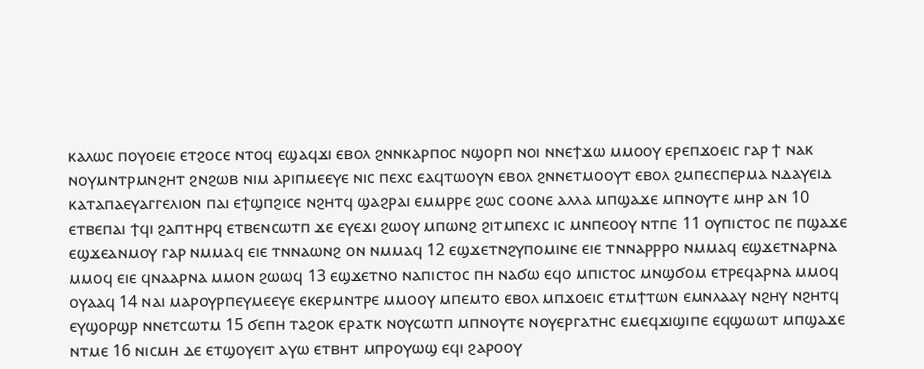ⲕⲁⲗⲱⲥ ⲡⲟⲩⲟⲉⲓⲉ ⲉⲧϩⲟⲥⲉ ⲛⲧⲟϥ ⲉϣⲁϥϫⲓ ⲉⲃⲟⲗ ϩⲛⲛⲕⲁⲣⲡⲟⲥ ⲛϣⲟⲣⲡ ⲛⲟⲓ ⲛⲛⲉϯϫⲱ ⲙⲙⲟⲟⲩ ⲉⲣⲉⲡϫⲟⲉⲓⲥ ⲅⲁⲣ ϯ ⲛⲁⲕ ⲛⲟⲩⲙⲛⲧⲣⲙⲛϩⲏⲧ ϩⲛϩⲱⲃ ⲛⲓⲙ ⲁⲣⲓⲡⲙⲉⲉⲩⲉ ⲛⲓⲥ ⲡⲉⲭⲥ ⲉⲁϥⲧⲱⲟⲩⲛ ⲉⲃⲟⲗ ϩⲛⲛⲉⲧⲙⲟⲟⲩⲧ ⲉⲃⲟⲗ ϩⲙⲡⲉⲥⲡⲉⲣⲙⲁ ⲛⲇⲁⲩⲉⲓⲇ ⲕⲁⲧⲁⲡⲁⲉⲩⲁⲅⲅⲉⲗⲓⲟⲛ ⲡⲁⲓ ⲉϯϣⲡϩⲓⲥⲉ ⲛϩⲏⲧϥ ϣⲁϩⲣⲁⲓ ⲉⲙⲙⲣⲣⲉ ϩⲱⲥ ⲥⲟⲟⲛⲉ ⲁⲗⲗⲁ ⲙⲡϣⲁϫⲉ ⲙⲡⲛⲟⲩⲧⲉ ⲙⲏⲣ ⲁⲛ 10 ⲉⲧⲃⲉⲡⲁⲓ ϯϥⲓ ϩⲁⲡⲧⲏⲣϥ ⲉⲧⲃⲉⲛⲥⲱⲧⲡ ϫⲉ ⲉⲩⲉϫⲓ ϩⲱⲟⲩ ⲙⲡⲱⲛϩ ϩⲓⲧⲙⲡⲉⲭⲥ ⲓⲥ ⲙⲛⲡⲉⲟⲟⲩ ⲛⲧⲡⲉ 11 ⲟⲩⲡⲓⲥⲧⲟⲥ ⲡⲉ ⲡϣⲁϫⲉ ⲉϣϫⲉⲁⲛⲙⲟⲩ ⲅⲁⲣ ⲛⲙⲙⲁϥ ⲉⲓⲉ ⲧⲛⲛⲁⲱⲛϩ ⲟⲛ ⲛⲙⲙⲁϥ 12 ⲉϣϫⲉⲧⲛϩⲩⲡⲟⲙⲓⲛⲉ ⲉⲓⲉ ⲧⲛⲛⲁⲣⲣⲣⲟ ⲛⲙⲙⲁϥ ⲉϣϫⲉⲧⲛⲁⲣⲛⲁ ⲙⲙⲟϥ ⲉⲓⲉ ϥⲛⲁⲁⲣⲛⲁ ⲙⲙⲟⲛ ϩⲱⲱϥ 13 ⲉϣϫⲉⲧⲛⲟ ⲛⲁⲡⲓⲥⲧⲟⲥ ⲡⲏ ⲛⲁϭⲱ ⲉϥⲟ ⲙⲡⲓⲥⲧⲟⲥ ⲙⲛϣϭⲟⲙ ⲉⲧⲣⲉϥⲁⲣⲛⲁ ⲙⲙⲟϥ ⲟⲩⲁⲁϥ 14 ⲛⲁⲓ ⲙⲁⲣⲟⲩⲣⲡⲉⲩⲙⲉⲉⲩⲉ ⲉⲕⲉⲣⲙⲛⲧⲣⲉ ⲙⲙⲟⲟⲩ ⲙⲡⲉⲙⲧⲟ ⲉⲃⲟⲗ ⲙⲡϫⲟⲉⲓⲥ ⲉⲧⲙϯⲧⲱⲛ ⲉⲙⲛⲗⲁⲁⲩ ⲛϩⲏⲩ ⲛϩⲏⲧϥ ⲉⲩϣⲟⲣϣⲣ ⲛⲛⲉⲧⲥⲱⲧⲙ 15 ϭⲉⲡⲏ ⲧⲁϩⲟⲕ ⲉⲣⲁⲧⲕ ⲛⲟⲩⲥⲱⲧⲡ ⲙⲡⲛⲟⲩⲧⲉ ⲛⲟⲩⲉⲣⲅⲁⲧⲏⲥ ⲉⲙⲉϥϫⲓϣⲓⲡⲉ ⲉϥϣⲱⲱⲧ ⲙⲡϣⲁϫⲉ ⲛⲧⲙⲉ 16 ⲛⲓⲥⲙⲏ ⲇⲉ ⲉⲧϣⲟⲩⲉⲓⲧ ⲁⲩⲱ ⲉⲧⲃⲏⲧ ⲙⲡⲣⲟⲩⲱϣ ⲉϥⲓ ϩⲁⲣⲟⲟⲩ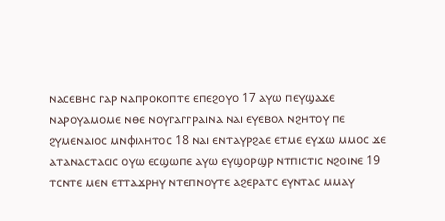ⲛⲁⲥⲉⲃⲏⲥ ⲅⲁⲣ ⲛⲁⲡⲣⲟⲕⲟⲡⲧⲉ ⲉⲡⲉϩⲟⲩⲟ 17 ⲁⲩⲱ ⲡⲉⲩϣⲁϫⲉ ⲛⲁⲣⲟⲩⲁⲙⲟⲙⲉ ⲛⲑⲉ ⲛⲟⲩⲅⲁⲅⲅⲣⲁⲓⲛⲁ ⲛⲁⲓ ⲉⲩⲉⲃⲟⲗ ⲛϩⲏⲧⲟⲩ ⲡⲉ ϩⲩⲙⲉⲛⲁⲓⲟⲥ ⲙⲛⲫⲓⲗⲏⲧⲟⲥ 18 ⲛⲁⲓ ⲉⲛⲧⲁⲩⲣϩⲁⲉ ⲉⲧⲙⲉ ⲉⲩϫⲱ ⲙⲙⲟⲥ ϫⲉ ⲁⲧⲁⲛⲁⲥⲧⲁⲥⲓⲥ ⲟⲩⲱ ⲉⲥϣⲱⲡⲉ ⲁⲩⲱ ⲉⲩϣⲟⲣϣⲣ ⲛⲧⲡⲓⲥⲧⲓⲥ ⲛϩⲟⲓⲛⲉ 19 ⲧⲥⲛⲧⲉ ⲙⲉⲛ ⲉⲧⲧⲁϫⲣⲏⲩ ⲛⲧⲉⲡⲛⲟⲩⲧⲉ ⲁϩⲉⲣⲁⲧⲥ ⲉⲩⲛⲧⲁⲥ ⲙⲙⲁⲩ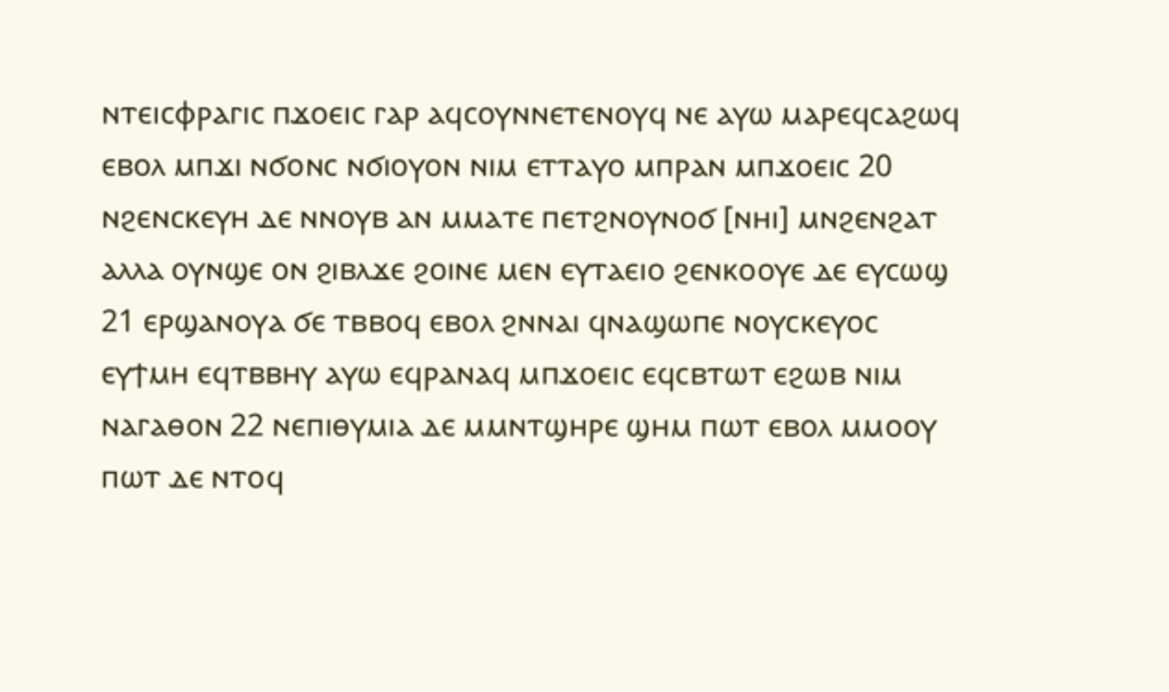ⲛⲧⲉⲓⲥⲫⲣⲁⲅⲓⲥ ⲡϫⲟⲉⲓⲥ ⲅⲁⲣ ⲁϥⲥⲟⲩⲛⲛⲉⲧⲉⲛⲟⲩϥ ⲛⲉ ⲁⲩⲱ ⲙⲁⲣⲉϥⲥⲁϩⲱϥ ⲉⲃⲟⲗ ⲙⲡϫⲓ ⲛϭⲟⲛⲥ ⲛϭⲓⲟⲩⲟⲛ ⲛⲓⲙ ⲉⲧⲧⲁⲩⲟ ⲙⲡⲣⲁⲛ ⲙⲡϫⲟⲉⲓⲥ 20 ⲛϩⲉⲛⲥⲕⲉⲩⲏ ⲇⲉ ⲛⲛⲟⲩⲃ ⲁⲛ ⲙⲙⲁⲧⲉ ⲡⲉⲧϩⲛⲟⲩⲛⲟϭ [ⲛⲏⲓ] ⲙⲛϩⲉⲛϩⲁⲧ ⲁⲗⲗⲁ ⲟⲩⲛϣⲉ ⲟⲛ ϩⲓⲃⲗϫⲉ ϩⲟⲓⲛⲉ ⲙⲉⲛ ⲉⲩⲧⲁⲉⲓⲟ ϩⲉⲛⲕⲟⲟⲩⲉ ⲇⲉ ⲉⲩⲥⲱϣ 21 ⲉⲣϣⲁⲛⲟⲩⲁ ϭⲉ ⲧⲃⲃⲟϥ ⲉⲃⲟⲗ ϩⲛⲛⲁⲓ ϥⲛⲁϣⲱⲡⲉ ⲛⲟⲩⲥⲕⲉⲩⲟⲥ ⲉⲩϯⲙⲏ ⲉϥⲧⲃⲃⲏⲩ ⲁⲩⲱ ⲉϥⲣⲁⲛⲁϥ ⲙⲡϫⲟⲉⲓⲥ ⲉϥⲥⲃⲧⲱⲧ ⲉϩⲱⲃ ⲛⲓⲙ ⲛⲁⲅⲁⲑⲟⲛ 22 ⲛⲉⲡⲓⲑⲩⲙⲓⲁ ⲇⲉ ⲙⲙⲛⲧϣⲏⲣⲉ ϣⲏⲙ ⲡⲱⲧ ⲉⲃⲟⲗ ⲙⲙⲟⲟⲩ ⲡⲱⲧ ⲇⲉ ⲛⲧⲟϥ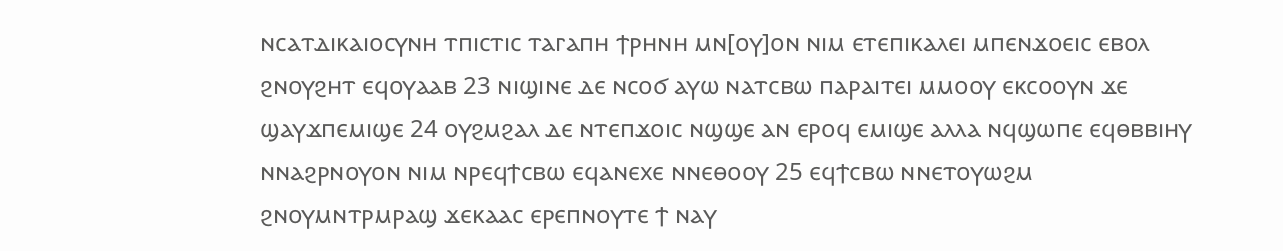ⲛⲥⲁⲧⲇⲓⲕⲁⲓⲟⲥⲩⲛⲏ ⲧⲡⲓⲥⲧⲓⲥ ⲧⲁⲅⲁⲡⲏ ϯⲣⲏⲛⲏ ⲙⲛ[ⲟⲩ]ⲟⲛ ⲛⲓⲙ ⲉⲧⲉⲡⲓⲕⲁⲗⲉⲓ ⲙⲡⲉⲛϫⲟⲉⲓⲥ ⲉⲃⲟⲗ ϩⲛⲟⲩϩⲏⲧ ⲉϥⲟⲩⲁⲁⲃ 23 ⲛⲓϣⲓⲛⲉ ⲇⲉ ⲛⲥⲟϭ ⲁⲩⲱ ⲛⲁⲧⲥⲃⲱ ⲡⲁⲣⲁⲓⲧⲉⲓ ⲙⲙⲟⲟⲩ ⲉⲕⲥⲟⲟⲩⲛ ϫⲉ ϣⲁⲩϫⲡⲉⲙⲓϣⲉ 24 ⲟⲩϩⲙϩⲁⲗ ⲇⲉ ⲛⲧⲉⲡϫⲟⲓⲥ ⲛϣϣⲉ ⲁⲛ ⲉⲣⲟϥ ⲉⲙⲓϣⲉ ⲁⲗⲗⲁ ⲛϥϣⲱⲡⲉ ⲉϥⲑⲃⲃⲓⲏⲩ ⲛⲛⲁϩⲣⲛⲟⲩⲟⲛ ⲛⲓⲙ ⲛⲣⲉϥϯⲥⲃⲱ ⲉϥⲁⲛⲉⲭⲉ ⲛⲛⲉⲑⲟⲟⲩ 25 ⲉϥϯⲥⲃⲱ ⲛⲛⲉⲧⲟⲩⲱϩⲙ ϩⲛⲟⲩⲙⲛⲧⲣⲙⲣⲁϣ ϫⲉⲕⲁⲁⲥ ⲉⲣⲉⲡⲛⲟⲩⲧⲉ ϯ ⲛⲁⲩ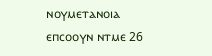ⲛⲟⲩⲙⲉⲧⲁⲛⲟⲓⲁ ⲉⲡⲥⲟⲟⲩⲛ ⲛⲧⲙⲉ 26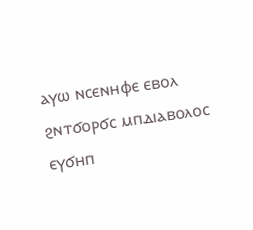ⲁⲩⲱ ⲛⲥⲉⲛⲏⲫⲉ ⲉⲃⲟⲗ ϩⲛⲧϭⲟⲣϭⲥ ⲙⲡⲇⲓⲁⲃⲟⲗⲟⲥ ⲉⲩϭⲏⲡ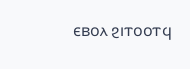ⲉⲃⲟⲗ ϩⲓⲧⲟⲟⲧϥ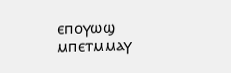ⲉⲡⲟⲩⲱϣ ⲙⲡⲉⲧⲙⲙⲁⲩ